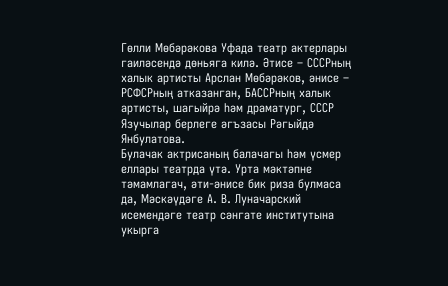Гөлли Мөбәрәкова Уфада театр актерлары гаиләсендә дөньяга килә. Әтисе – СССРның халык артисты Арслан Мөбәрәков, әнисе – РСФСРның атказанган, БАССРның халык артисты, шагыйрә һәм драматург, СССР Язучылар берлеге әгъзасы Рәгыйдә Янбулатова.
Булачак актрисаның балачагы һәм үсмер еллары театрда үтә. Урта мәктәпне тәмамлагач, әти-әнисе бик риза булмаса да, Мәскәүдәге А. В. Луначарский исемендәге театр сәнгате институтына укырга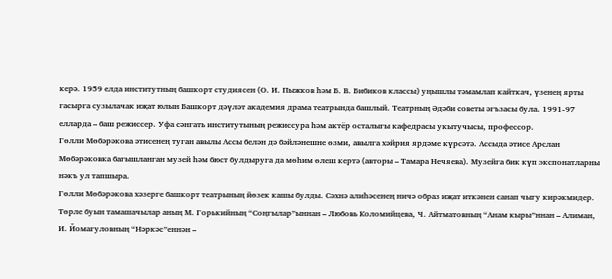керә. 1959 елда институтның башкорт студиясен (О. И. Пыжков һәм Б. В. Бибиков классы) уңышлы тәмамлап кайткач, үзенең ярты гасырга сузылачак иҗат юлын Башкорт дәүләт академия драма театрында башлый. Театрның Әдәби советы әгъзасы була. 1991-97 елларда – баш режиссер. Уфа сәнгать институтының режиссура һәм актёр осталыгы кафедрасы укытучысы, профессор.
Гөлли Мөбәрәкова әтисенең туган авылы Ассы белән дә бәйләнешне өзми, авылга хәйрия ярдәме күрсәтә. Ассыда әтисе Арслан Мөбәрәковка багышланган музей һәм бюст булдыруга да мөһим өлеш кертә (авторы – Тамара Нечяева). Музейга бик күп экспонатларны нәкъ ул тапшыра.
Гөлли Мөбәрәкова хәзерге башкорт театрының йөзек кашы булды. Сәхнә алиһәсенең ничә образ иҗат иткәнен санап чыгу кирәкмидер. Төрле буын тамашачылар аның М. Горькийның “Соңгылар”ыннан – Любовь Коломийцева, Ч. Айтматовның “Анам кыры”ннан – Алиман, И. Йомагуловның “Нәркәс”еннән –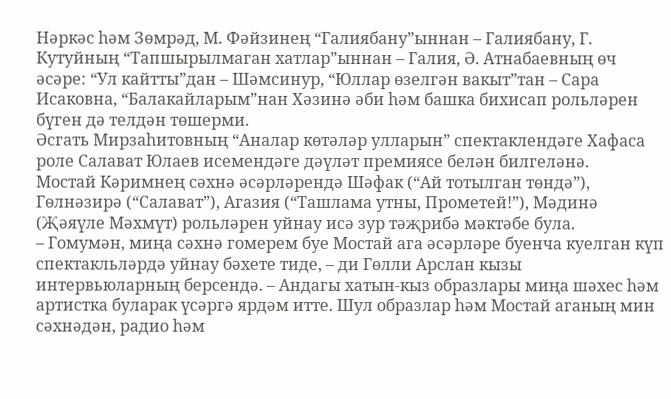Нәркәс һәм Зөмрәд, М. Фәйзинең “Галиябану”ыннан – Галиябану, Г. Кутуйның “Тапшырылмаган хатлар”ыннан – Галия, Ә. Атнабаевның өч әсәре: “Ул кайтты”дан – Шәмсинур, “Юллар өзелгән вакыт”тан – Сара Исаковна, “Балакайларым”нан Хәзинә әби һәм башка бихисап рольләрен бүген дә телдән төшерми.
Әсгать Мирзаһитовның “Аналар көтәләр улларын” спектаклендәге Хафаса роле Салават Юлаев исемендәге дәүләт премиясе белән билгеләнә.
Мостай Кәримнең сәхнә әсәрләрендә Шәфак (“Ай тотылган төндә”), Гөлнәзирә (“Салават”), Агазия (“Ташлама утны, Прометей!”), Мәдинә (Җәяүле Мәхмүт) рольләрен уйнау исә зур тәҗрибә мәктәбе була.
– Гомумән, миңа сәхнә гомерем буе Мостай ага әсәрләре буенча куелган күп спектакльләрдә уйнау бәхете тиде, – ди Гөлли Арслан кызы интервьюларның берсендә. – Андагы хатын-кыз образлары миңа шәхес һәм артистка буларак үсәргә ярдәм итте. Шул образлар һәм Мостай аганың мин сәхнәдән, радио һәм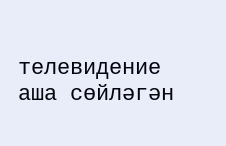телевидение аша сөйләгән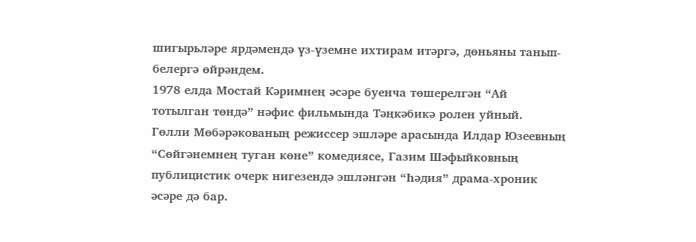шигырьләре ярдәмендә үз-үземне ихтирам итәргә, дөньяны танып-белергә өйрәндем.
1978 елда Мостай Кәримнең әсәре буенча төшерелгән “Ай тотылган төндә” нәфис фильмында Тәңкәбикә ролен уйный.
Гөлли Мөбәрәкованың режиссер эшләре арасында Илдар Юзеевның “Сөйгәнемнең туган көне” комедиясе, Газим Шәфыйковның публицистик очерк нигезендә эшләнгән “Һәдия” драма-хроник әсәре дә бар.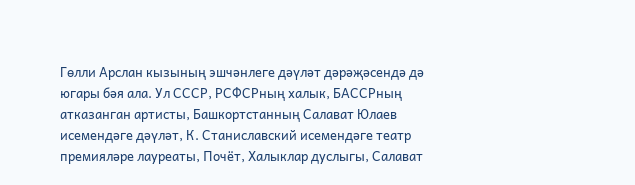Гөлли Арслан кызының эшчәнлеге дәүләт дәрәҗәсендә дә югары бәя ала. Ул СССР, РСФСРның халык, БАССРның атказанган артисты, Башкортстанның Салават Юлаев исемендәге дәүләт, К. Станиславский исемендәге театр премияләре лауреаты, Почёт, Халыклар дуслыгы, Салават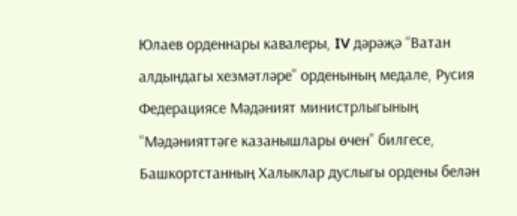Юлаев орденнары кавалеры, IV дәрәҗә “Ватан алдындагы хезмәтләре” орденының медале, Русия Федерациясе Мәдәният министрлыгының “Мәдәнияттәге казанышлары өчен” билгесе, Башкортстанның Халыклар дуслыгы ордены белән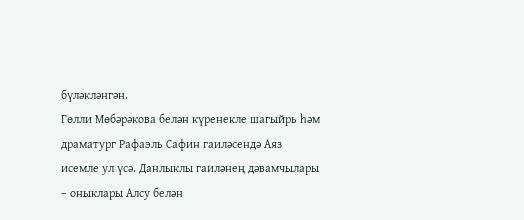бүләкләнгән.
Гөлли Мөбәрәкова белән күренекле шагыйрь һәм драматург Рафаэль Сафин гаиләсендә Аяз исемле ул үсә. Данлыклы гаиләнең дәвамчылары – оныклары Алсу белән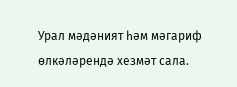Урал мәдәният һәм мәгариф өлкәләрендә хезмәт сала.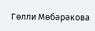Гөлли Мөбәрәкова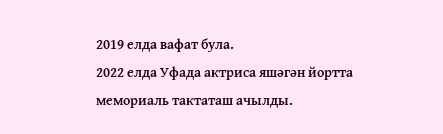2019 елда вафат була.
2022 елда Уфада актриса яшәгән йортта мемориаль тактаташ ачылды.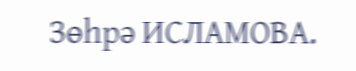Зөһрә ИСЛАМОВА.